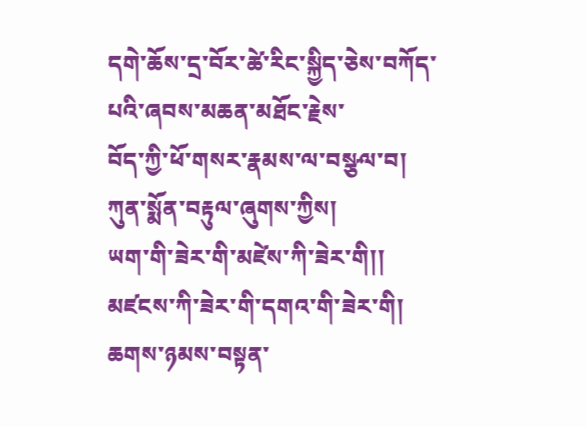དགེ་ཆོས་དྲ་བོར་ཚེ་རིང་སྐྱིད་ཅེས་བཀོད་པའི་ཞབས་མཆན་མཐོང་རྗེས་
བོད་ཀྱི་ཕོ་གསར་རྣམས་ལ་བསྩལ་བ།
ཀུན་སྨོན་བརྟུལ་ཞུགས་ཀྱིས།
ཡག་གི་ཟེར་གི་མཛེས་ཀི་ཟེར་གི།།
མཛངས་ཀི་ཟེར་གི་དགའ་གི་ཟེར་གི།
ཆགས་ཉམས་བསྟན་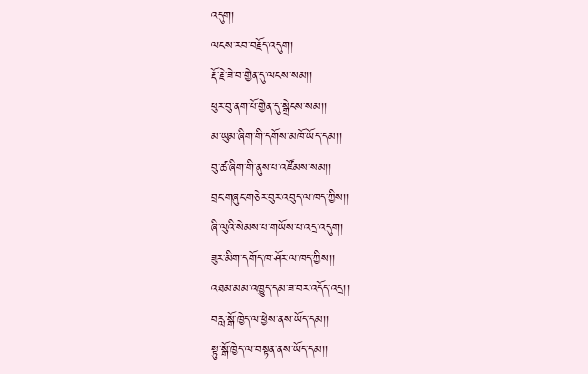འདུག།
ལངས་རབ་བརྗོད་འདུག།
རྡོ་རྗེ་ཟེ་བ་གྱེན་དུ་ལངས་སམ།།
ཕུར་བུ་ནག་པོ་གྱེན་དུ་སྒྲེངས་སམ།།
མ་ཡུམ་ཞིག་གི་དགོས་མཁོ་ཡོད་དམ།།
བུ་ཚ་ཞིག་གི་ནུས་པ་འཛོམས་སམ།།
བྲང་གཞུང་གཅེར་བུར་འབུད་ལ་ཁད་ཀྱིས།།
ཞི་ལུའི་སེམས་པ་གཡོས་པ་འདྲ་འདུག།
ཟུར་མིག་དགོད་ཁ་ཤོར་ལ་ཁད་ཀྱིས།།
འཐམ་མམ་འཁྱུད་དམ་ཟ་བར་འདོད་འདྲ།།
བརླ་སྒོ་ཁྱེད་ལ་ཕྱེས་ནས་ཡོད་དམ།།
སྟུ་སྒོ་ཁྱེད་ལ་བསྟན་ནས་ཡོད་དམ།།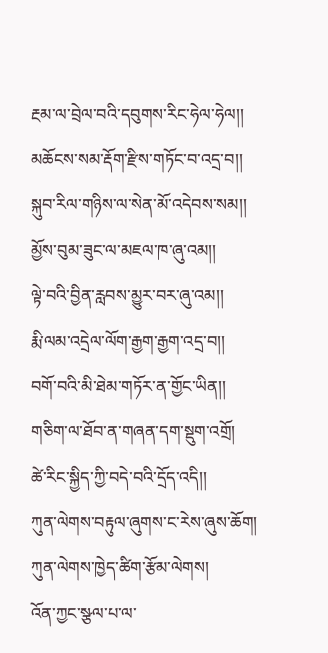རྔམ་ལ་བྲེལ་བའི་དབུགས་རིང་ཧེལ་ཧེལ།།
མཆོངས་སམ་རྡོག་རྫིས་གཏོང་བ་འདྲ་བ།།
སྐུབ་རིལ་གཉིས་ལ་སེན་མོ་འདེབས་སམ།།
མྱོས་བུམ་ཟུང་ལ་མཇལ་ཁ་ཞུ་འམ།།
ལྟེ་བའི་བྱིན་རླབས་མྱུར་བར་ཞུ་འམ།།
རྨི་ལམ་འདྲེལ་ལོག་རྒྱག་རྒྱག་འདྲ་བ།།
བགོ་བའི་མི་ཐེམ་གཏོར་ན་གྱོང་ཡིན།།
གཅིག་ལ་ཐོབ་ན་གཞན་དག་སྡུག་འགྲོ།
ཚེ་རིང་སྐྱིད་ཀྱི་བདེ་བའི་དྲོད་འདི།།
ཀུན་ལེགས་བརྟུལ་ཞུགས་ང་རེས་ཞུས་ཆོག།
ཀུན་ལེགས་ཁྱེད་ཚིག་རྩོམ་ལེགས།
འོན་ཀྱང་སྩལ་པ་ལ་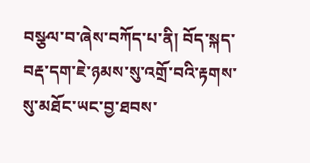བསྩལ་བ་ཞེས་བཀོད་པ་ནི། བོད་སྐད་བརྡ་དག་ཇེ་ཉམས་སུ་འགྲོ་བའི་རྟགས་སུ་མཐོང་ཡང་བྱ་ཐབས་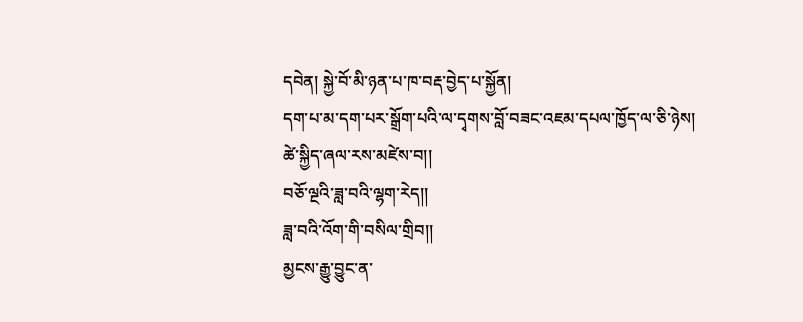དབེན། སྐྱེ་བོ་མི་ཉན་པ་ཁ་བརྡ་བྱེད་པ་སྐྱོན།
དག་པ་མ་དག་པར་སྒྲོག་པའི་ལ་དྭགས་བློ་བཟང་འཇམ་དཔལ་ཁྱོད་ལ་ཅི་ཉེས།
ཚེ་སྐྱིད་ཞལ་རས་མཛེས་བ།།
བཅོ་ལྔའི་ཟླ་བའི་ལྷག་རེད།།
ཟླ་བའི་འོག་གི་བསིལ་གྲིབ།།
མྱངས་རྒྱུ་བྱུང་ན་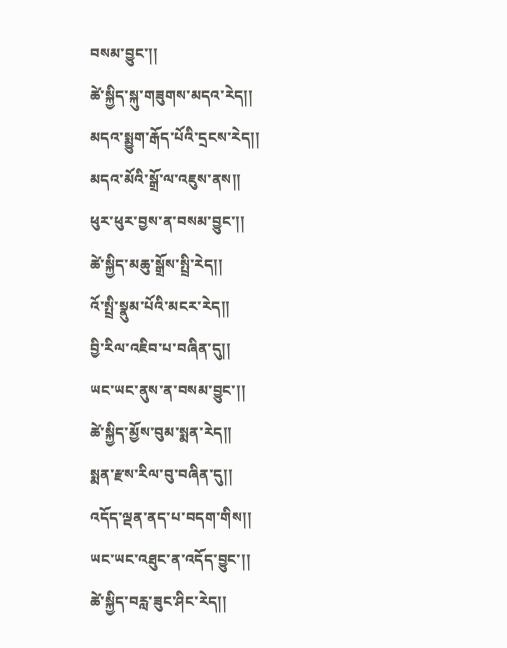བསམ་བྱུང་།།
ཚེ་སྐྱིད་སྐུ་གཟུགས་མདའ་རེད།།
མདའ་སྨྱུག་རྒོད་པོའི་དྲངས་རེད།།
མདའ་མོའི་སྒྲོ་ལ་འཇུས་ནས།།
ཕུར་ཕུར་བྱས་ན་བསམ་བྱུང་།།
ཚེ་སྐྱིད་མཆུ་སྒྲོས་སྤྲི་རེད།།
འོ་སྤྲི་སྣུམ་པོའི་མངར་རེད།།
བྱི་རིལ་འཇིབ་པ་བཞིན་དུ།།
ཡང་ཡང་ནུས་ན་བསམ་བྱུང་།།
ཚེ་སྐྱིད་མྱོས་བུམ་སྨན་རེད།།
སྨན་རྫས་རིལ་བུ་བཞིན་དུ།།
འདོད་ལྡན་ནད་པ་བདག་གིས།།
ཡང་ཡང་འཐུང་ན་འདོད་བྱུང་།།
ཚེ་སྐྱིད་བརླ་ཟུང་ཤིང་རེད།།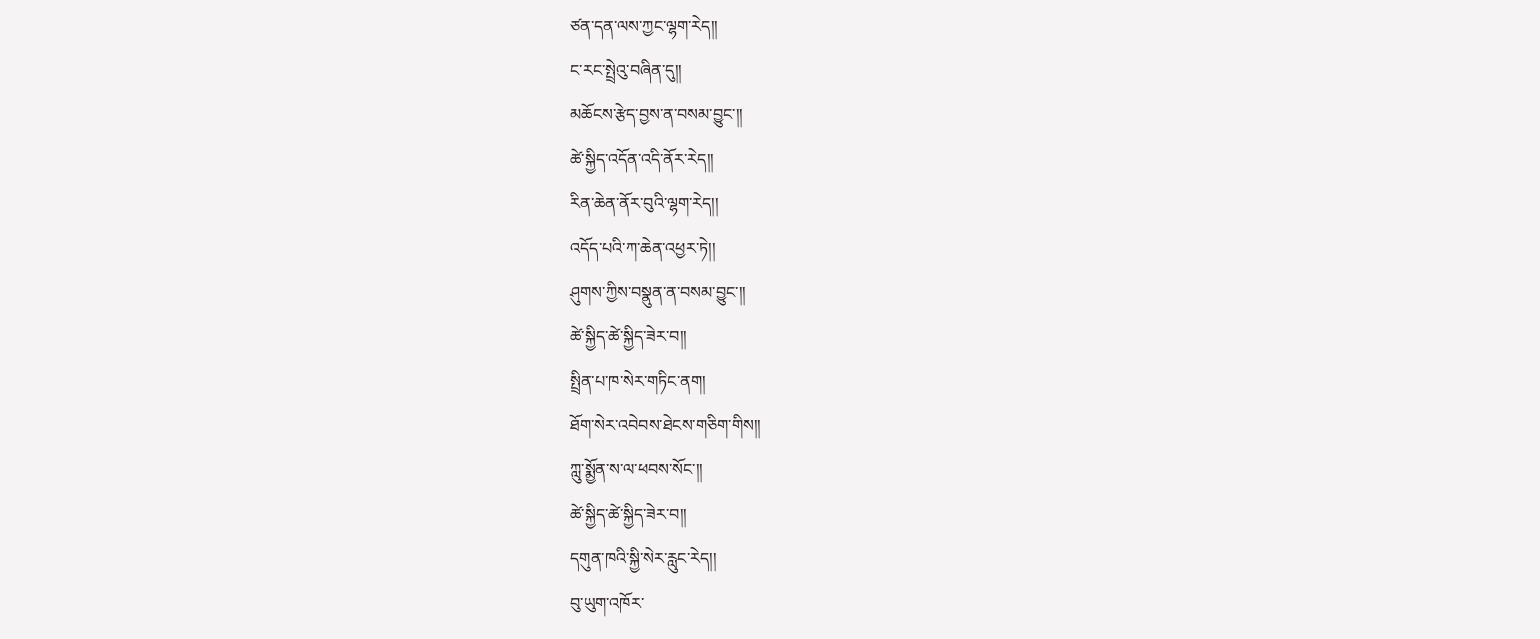ཙན་དན་ལས་ཀྱང་ལྷག་རེད།།
ང་རང་སྤྲེའུ་བཞིན་དུ།།
མཆོངས་རྩེད་བྱས་ན་བསམ་བྱུང་།།
ཚེ་སྐྱིད་འདོན་འདི་ནོར་རེད།།
རིན་ཆེན་ནོར་བུའི་ལྷག་རེད།།
འདོད་པའི་ཀ་ཆེན་འཕྱར་ཏེ།།
ཤུགས་ཀྱིས་བསྣུན་ན་བསམ་བྱུང་།།
ཚེ་སྐྱིད་ཚེ་སྐྱིད་ཟེར་བ།།
སྤྲིན་པ་ཁ་སེར་གཏིང་ནག།
ཐོག་སེར་འབེབས་ཐེངས་གཅིག་གིས།།
ཀླུ་སྨྱོན་ས་ལ་ཕབས་སོང་།།
ཚེ་སྐྱིད་ཚེ་སྐྱིད་ཟེར་བ།།
དགུན་ཁའི་སྐྱི་སེར་རླུང་རེད།།
བུ་ཡུག་འཁོར་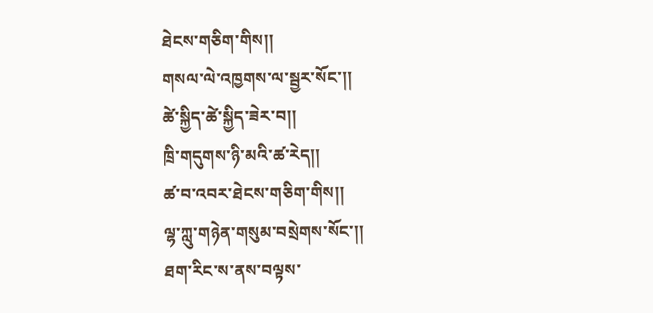ཐེངས་གཅིག་གིས།།
གསལ་ལེ་འཁྱགས་ལ་སྦྱར་སོང་།།
ཚེ་སྐྱིད་ཚེ་སྐྱིད་ཟེར་བ།།
ཁྲི་གདུགས་ཉི་མའི་ཚ་རེད།།
ཚ་བ་འབར་ཐེངས་གཅིག་གིས།།
ལྷ་ཀླུ་གཉེན་གསུམ་བསྲེགས་སོང་།།
ཐག་རིང་ས་ནས་བལྟས་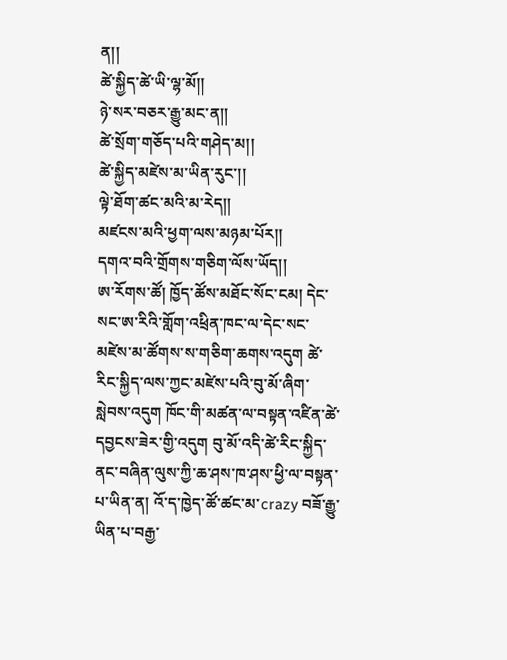ན།།
ཚེ་སྐྱིད་ཚེ་ཡི་ལྷ་མོ།།
ཉེ་སར་བཅར་རྒྱུ་མང་ན།།
ཚེ་སྲོག་གཅོད་པའི་གཤེད་མ།།
ཚེ་སྐྱིད་མཛེས་མ་ཡིན་རུང་།།
ལྟེ་ཐོག་ཚང་མའི་མ་རེད།།
མཛངས་མའི་ཕྱག་ལས་མཉམ་པོར།།
དགའ་བའི་གྲོགས་གཅིག་ལོས་ཡོད།།
ཨ་རོགས་ཚོ། ཁྱོད་ཚོས་མཐོང་སོང་ངམ། དེང་སང་ཨ་རིའི་གློག་འཕྲིན་ཁང་ལ་དེང་སང་མཛེས་མ་ཚོགས་ས་གཅིག་ཆགས་འདུག ཚེ་རིང་སྐྱིད་ལས་ཀྱང་མཛེས་པའི་བུ་མོ་ཞིག་སླེབས་འདུག ཁོང་གི་མཚན་ལ་བསྟན་འཛིན་ཚེ་དབྱངས་ཟེར་གྱི་འདུག བུ་མོ་འདི་ཚེ་རིང་སྐྱིད་ནང་བཞིན་ལུས་ཀྱི་ཆ་ཤས་ཁ་ཤས་ཕྱི་ལ་བསྟན་པ་ཡིན་ན། འོ་ད་ཁྱེད་ཚོ་ཚང་མ་crazy བཟོ་རྒྱུ་ཡིན་པ་བརྒྱ་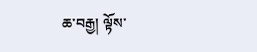ཆ་བརྒྱ། ལྟོས་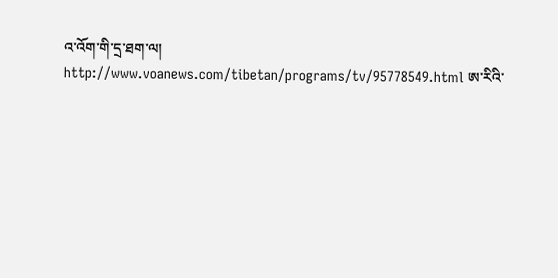འ་འོག་གི་དྲ་ཐག་ལ། http://www.voanews.com/tibetan/programs/tv/95778549.html ཨ་རིའི་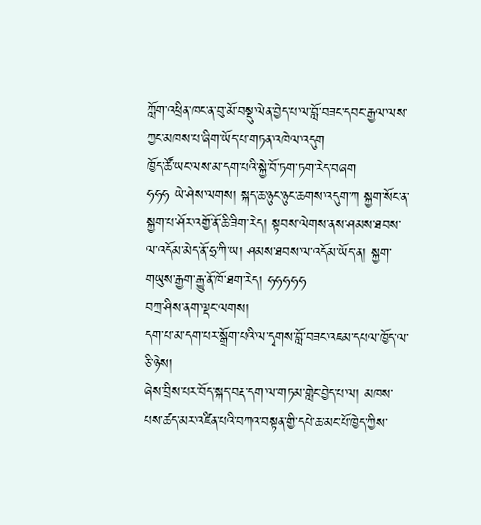ཀློག་འཕྲིན་ཁང་ན་བུ་མོ་བསྡུ་ལེན་བྱེད་པ་ལ་བློ་བཟང་དབང་རྒྱལ་ལས་ཀྱང་མཁས་པ་ཞིག་ཡོད་པ་གཏན་འཁེལ་འདུག
ཁྱོད་ཚོ་ཡང་ལས་མ་དག་པའི་སྐྱེ་བོ་ཏག་ཏག་རེད་བཞག
ཧཧཧ ཡེ་ཤེས་ལགས། སྐད་ཆ་ཉུང་ཉུང་ཆགས་འདུག་ཀ སྐྱག་སོང་ན་སྐྱག་པ་ཤོར་འགྱོ་ནོ་ཆི་ཟིག་རེད། སྟབས་ལེགས་ནས་ཤམས་ཐབས་ལ་འདོམ་མེད་ནོ་ཧྲ་ཀི་ཡ། ཤམས་ཐབས་ལ་འདོམ་ཡོད་ན། སྐྱག་གཡུས་རྒྱག་རྒྱུ་ནོ་ཁོ་ཐག་རེད། ཧཧཧཧཧ
བཀྲ་ཤིས་ནག་ལྡང་ལགས།
དག་པ་མ་དག་པར་སྒྲོག་པའི་ལ་དྭགས་བློ་བཟང་འཇམ་དཔལ་ཁྱོད་ལ་ཅི་ཉེས།
ཞེས་བྲིས་པར་བོད་སྐད་བརྡ་དག་ལ་གཏམ་གླེང་བྱེད་པ་ལ། མཁས་པས་ཚད་མར་འཛིན་པའི་བཀའ་བསྟན་གྱི་དཔེ་ཆ་མང་པོ་ཁྱེད་ཀྱིས་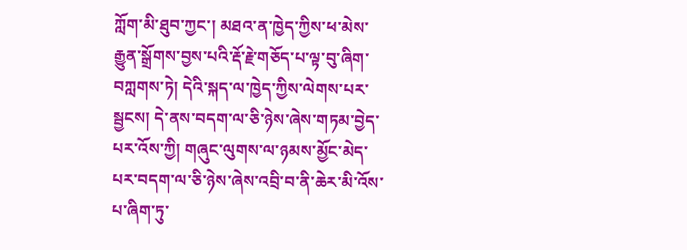ཀློག་མི་ཐུབ་ཀྱང་། མཐའ་ན་ཁྱེད་ཀྱིས་ཕ་མེས་རྒྱུན་སྒྲོགས་བྱས་པའི་རྡོ་རྗེ་གཅོད་པ་ལྟ་བུ་ཞིག་བཀླགས་ཏེ། དེའི་སྐད་ལ་ཁྱེད་ཀྱིས་ལེགས་པར་སྦྱངས། དེ་ནས་བདག་ལ་ཅི་ཉེས་ཞེས་གཏམ་བྱེད་པར་འོས་ཀྱི། གཞུང་ལུགས་ལ་ཉམས་མྱོང་མེད་པར་བདག་ལ་ཅི་ཉེས་ཞེས་འབྲི་བ་ནི་ཆེར་མི་འོས་པ་ཞིག་ཏུ་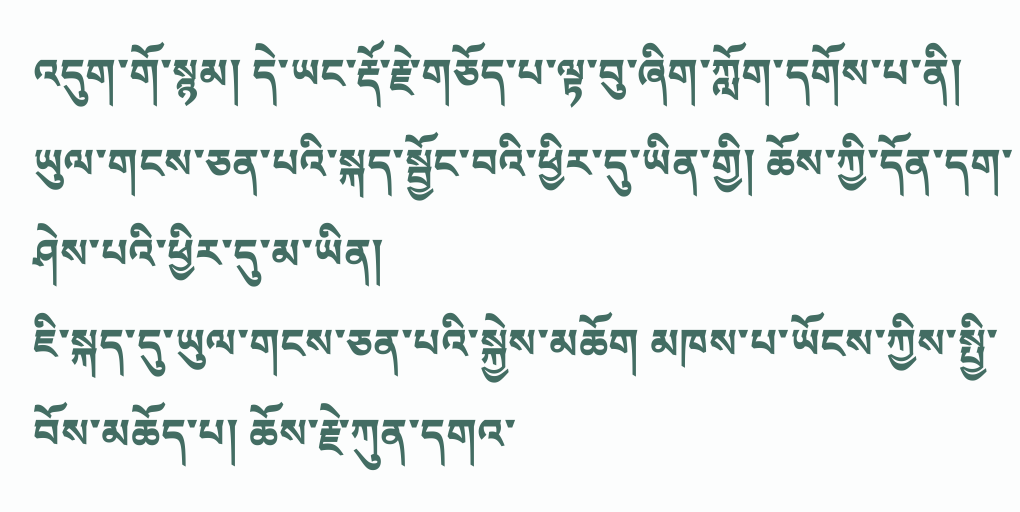འདུག་གོ་སྙམ། དེ་ཡང་རྡོ་རྗེ་གཅོད་པ་ལྟ་བུ་ཞིག་ཀློག་དགོས་པ་ནི། ཡུལ་གངས་ཅན་པའི་སྐད་སྦྱོང་བའི་ཕྱིར་དུ་ཡིན་གྱི། ཆོས་ཀྱི་དོན་དག་ཤེས་པའི་ཕྱིར་དུ་མ་ཡིན།
ཇི་སྐད་དུ་ཡུལ་གངས་ཅན་པའི་སྐྱེས་མཆོག མཁས་པ་ཡོངས་ཀྱིས་སྤྱི་བོས་མཆོད་པ། ཆོས་རྗེ་ཀུན་དགའ་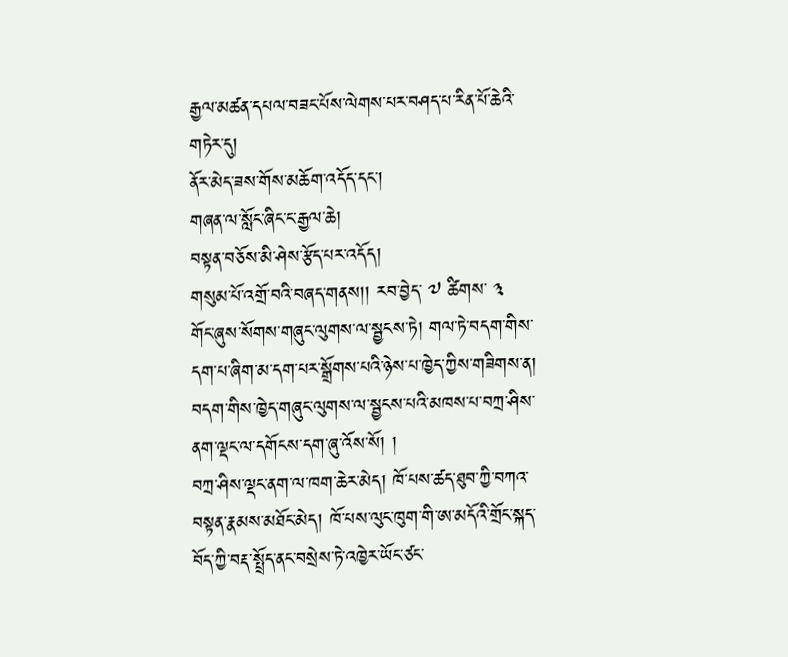རྒྱལ་མཚན་དཔལ་བཟང་པོས་ལེགས་པར་བཤད་པ་རིན་པོ་ཆེའི་གཏེར་དུ།
ནོར་མེད་ཟས་གོས་མཆོག་འདོད་དང་།
གཞན་ལ་སློང་ཞིང་ང་རྒྱལ་ཆེ།
བསྟན་བཅོས་མི་ཤེས་རྩོད་པར་འདོད།
གསུམ་པོ་འགྲོ་བའི་བཞད་གནས།། རབ་བྱེད་ ༧ ཚིགས་ ༣
གོང་ཞུས་སོགས་གཞུང་ལུགས་ལ་སྦྱངས་ཏེ། གལ་ཏེ་བདག་གིས་དག་པ་ཞིག་མ་དག་པར་སྒྲོགས་པའི་ཉེས་པ་ཁྱེད་ཀྱིས་གཟིགས་ན། བདག་གིས་ཁྱེད་གཞུང་ལུགས་ལ་སྦྱངས་པའི་མཁས་པ་བཀྲ་ཤིས་ནག་ལྡང་ལ་དགོངས་དག་ཞུ་འོས་སོ། །
བཀྲ་ཤིས་ལྡང་ནག་ལ་ཁག་ཆེར་མེད། ཁོ་པས་ཚད་ཐུབ་ཀྱི་བཀའ་བསྟན་རྣམས་མཐོང་མེད། ཁོ་པས་ལུང་ཁུག་གི་ཨ་མདོའི་གྲོང་སྐད་བོད་ཀྱི་བརྡ་སྤྲོད་ནང་བསྲེས་ཏེ་འཁྱེར་ཡོང་ཙང་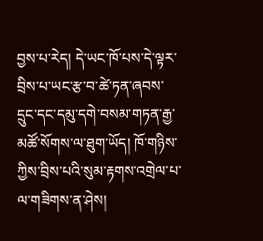བྱས་པ་རེད། དེ་ཡང་ཁོ་པས་དེ་ལྟར་བྲིས་པ་ཡང་རྩ་བ་ཚེ་ཏན་ཞབས་དྲུང་དང་དམུ་དགེ་བསམ་གཏན་རྒྱ་མཚོ་སོགས་ལ་ཐུག་ཡོད། ཁོ་གཉིས་ཀྱིས་བྲིས་པའི་སུམ་རྟགས་འགྲེལ་པ་ལ་གཟིགས་ན་ཤེས།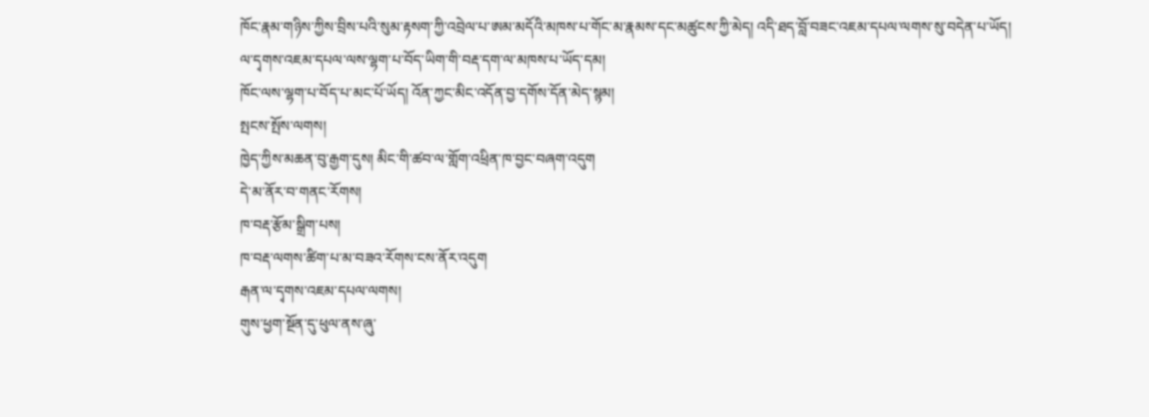ཁོང་རྣམ་གཉིས་ཀྱིས་བྲིས་པའི་སུམ་རྟསག་ཀྱི་འབྲེལ་པ་ཨམ་མདོའི་མཁས་པ་གོང་མ་རྣམས་དང་མཚུངས་ཀྱི་མེད། འདི་ཐད་བློ་བཟང་འཇམ་དཔལ་ལགས་སུ་བདེན་པ་ཡོད།
ལ་དྭགས་འཇམ་དཔལ་ལས་ལྷག་པ་བོད་ཡིག་གི་བརྡ་དག་ལ་མཁས་པ་ཡོད་དམ།
ཁོང་ལས་ལྷག་པ་བོད་པ་མང་པོ་ཡོད། འོན་ཀྱང་མིང་འདོན་བྱ་དགོས་དོན་མེད་སྙམ།
སྤངས་སྤོས་ལགས།
ཁྱེད་ཀྱིས་མཆན་བུ་རྒྱག་དུས། མིང་གི་ཚབ་ལ་གློག་འཕྲིན་ཁ་བྱང་བཞག་འདུག
དེ་མ་ནོར་བ་གནང་རོགས།
ཁ་བརྡ་རྩོམ་སྒྲིག་པས།
ཁ་བརྡ་ལགས་ཚིག་པ་མ་བཟའ་རོགས་ངས་ནོར་འདུག
རྒན་ལ་དྭགས་འཇམ་དཔལ་ལགས།
གུས་ཕྱག་སྔོན་དུ་ཕུལ་ནས་ཞུ་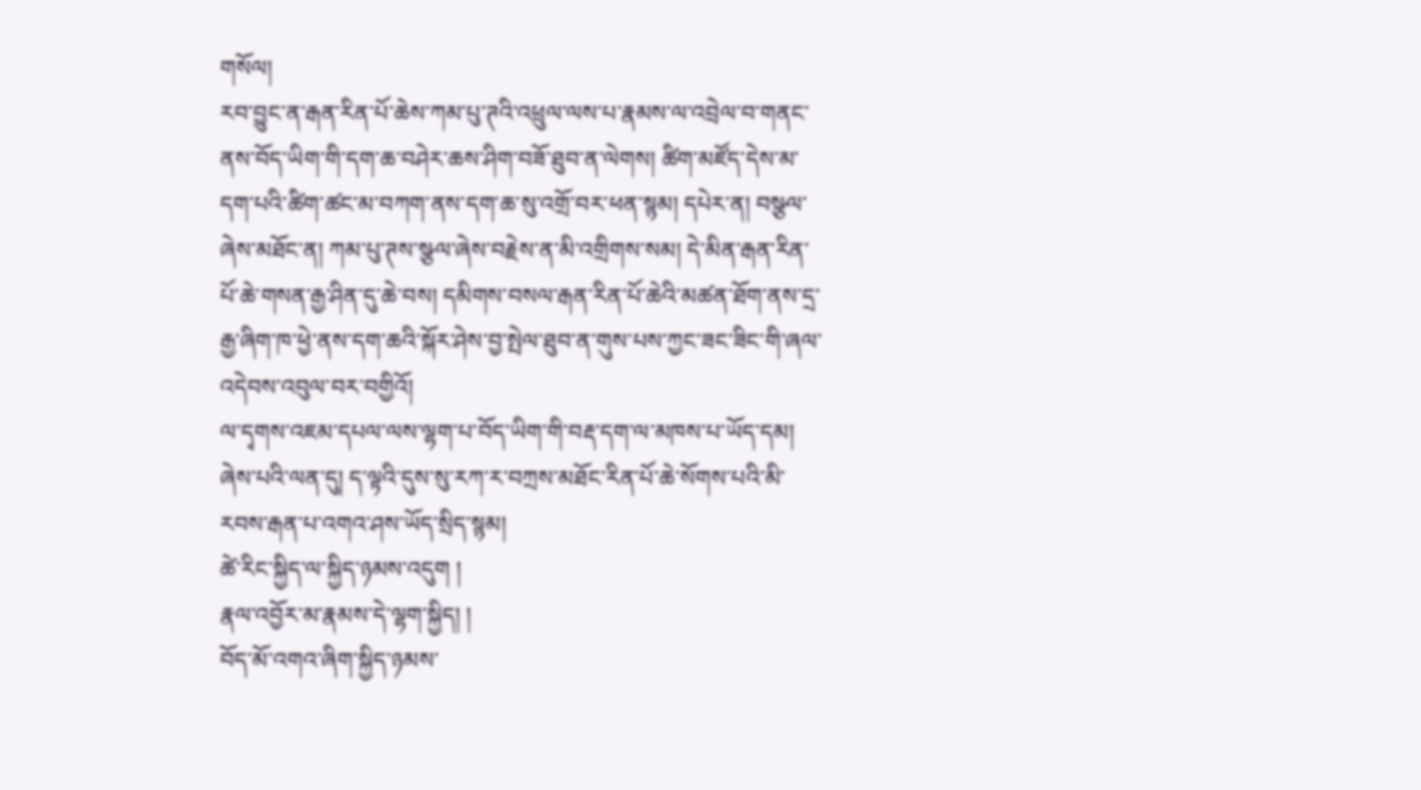གསོལ།
རབ་བྱུང་ན་རྒན་རིན་པོ་ཆེས་ཀམ་པུ་ཊའི་འཕྲུལ་ལས་པ་རྣམས་ལ་འབྲེལ་བ་གནང་ནས་བོད་ཡིག་གི་དག་ཆ་བཤེར་ཆས་ཤིག་བཟོ་ཐུབ་ན་ལེགས། ཚིག་མཛོད་དེས་མ་དག་པའི་ཚིག་ཚང་མ་བཀག་ནས་དག་ཆ་སུ་འགྲོ་བར་ཕན་སྙམ། དཔེར་ན། བསྩལ་ཞེས་མཐོང་ན། ཀམ་པུ་ཊས་སྩལ་ཞེས་བརྗེས་ན་མི་འགྲིགས་སམ། དེ་མིན་རྒན་རིན་པོ་ཆེ་གསན་རྒྱ་ཤིན་དུ་ཆེ་བས། དམིགས་བསལ་རྒན་རིན་པོ་ཆེའི་མཚན་ཐོག་ནས་དྲ་རྒྱ་ཞིག་ཁ་ཕྱེ་ནས་དག་ཆའི་སྐོར་ཤེས་བྱ་སྤེལ་ཐུབ་ན་གུས་པས་ཀྱང་ཟང་ཟིང་གི་ཞལ་འདེབས་འབུལ་བར་བགྱིའོ།
ལ་དྭགས་འཇམ་དཔལ་ལས་ལྷག་པ་བོད་ཡིག་གི་བརྡ་དག་ལ་མཁས་པ་ཡོད་དམ། ཞེས་པའི་ལན་དུ། ད་ལྟའི་དུས་སུ་རཀ་ར་བཀྲས་མཐོང་རིན་པོ་ཆེ་སོགས་པའི་མི་རབས་རྒན་པ་འགའ་ཤས་ཡོད་སྲིད་སྙམ།
ཚེ་རིང་སྐྱིད་ལ་སྐྱིད་ཉམས་འདུག །
རྣལ་འབྱོར་མ་རྣམས་དེ་ལྷག་སྐྱིད། །
བོད་མོ་འགའ་ཞིག་སྐྱིད་ཉམས་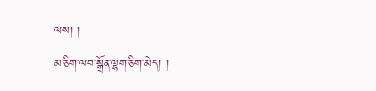ལས། །
མ་ཅིག་ལབ་སྒྲོན་ལྷག་ཅིག་མེད། །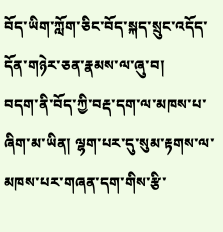བོད་ཡིག་ཀློག་ཅིང་བོད་སྐད་སྲུང་འདོད་དོན་གཉེར་ཅན་རྣམས་ལ་ཞུ་བ།
བདག་ནི་བོད་ཀྱི་བརྡ་དག་ལ་མཁས་པ་ཞིག་མ་ཡིན། ལྷག་པར་དུ་སུམ་རྟགས་ལ་མཁས་པར་གཞན་དག་གིས་རྩི་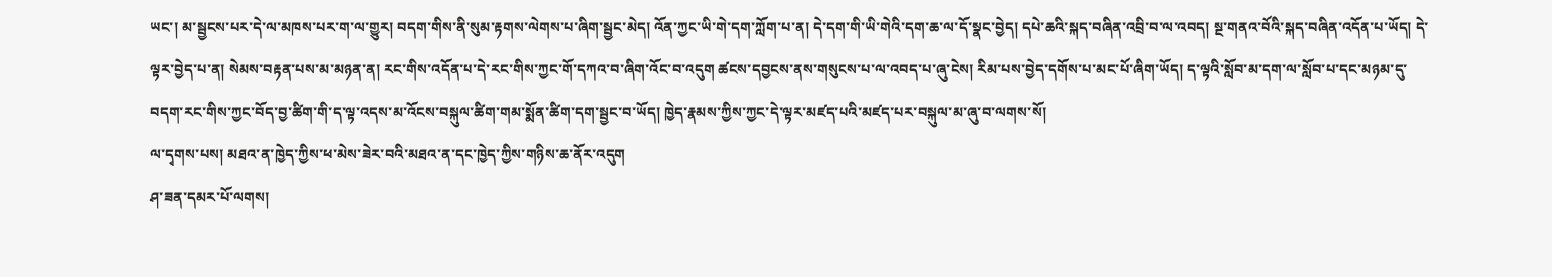ཡང་། མ་སྦྱངས་པར་དེ་ལ་མཁས་པར་ག་ལ་གྱུར། བདག་གིས་ནི་སུམ་རྟགས་ལེགས་པ་ཞིག་སྦྱང་མེད། འོན་ཀྱང་ཡི་གེ་དག་ཀློག་པ་ན། དེ་དག་གི་ཡི་གེའི་དག་ཆ་ལ་དོ་སྣང་བྱེད། དཔེ་ཆའི་སྐད་བཞིན་འབྲི་བ་ལ་འབད། སྔ་གནའ་བོའི་སྐད་བཞིན་འདོན་པ་ཡོད། དེ་ལྟར་བྱེད་པ་ན། སེམས་བརྟན་པས་མ་མཉན་ན། རང་གིས་འདོན་པ་དེ་རང་གིས་ཀྱང་གོ་དཀའ་བ་ཞིག་འོང་བ་འདུག ཚངས་དབྱངས་ནས་གསུངས་པ་ལ་འབད་པ་ཞུ་ངེས། རིམ་པས་བྱེད་དགོས་པ་མང་པོ་ཞིག་ཡོད། ད་ལྟའི་སློབ་མ་དག་ལ་སློབ་པ་དང་མཉམ་དུ་བདག་རང་གིས་ཀྱང་བོད་བྱ་ཚིག་གི་ད་ལྟ་འདས་མ་འོངས་བསྐུལ་ཚིག་གམ་སྨོན་ཚིག་དག་སྦྱང་བ་ཡོད། ཁྱེད་རྣམས་ཀྱིས་ཀྱང་དེ་ལྟར་མཛད་པའི་མཛད་པར་བསྐུལ་མ་ཞུ་བ་ལགས་སོ།
ལ་དྭགས་པས། མཐའ་ན་ཁྱེད་ཀྱིས་ཕ་མེས་ཟེར་བའི་མཐའ་ན་དང་ཁྱེད་ཀྱིས་གཉིས་ཆ་ནོར་འདུག
ཤ་ཟན་དམར་པོ་ལགས།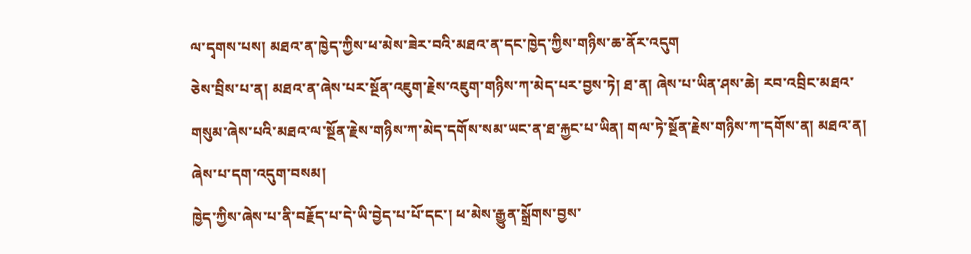ལ་དྭགས་པས། མཐའ་ན་ཁྱེད་ཀྱིས་ཕ་མེས་ཟེར་བའི་མཐའ་ན་དང་ཁྱེད་ཀྱིས་གཉིས་ཆ་ནོར་འདུག
ཅེས་བྲིས་པ་ན། མཐའ་ན་ཞེས་པར་སྔོན་འཇུག་རྗེས་འཇུག་གཉིས་ཀ་མེད་པར་བྱས་ཏེ། ཐ་ན། ཞེས་པ་ཡིན་ཤས་ཆེ། རབ་འབྲིང་མཐའ་གསུམ་ཞེས་པའི་མཐའ་ལ་སྔོན་རྗེས་གཉིས་ཀ་མེད་དགོས་སམ་ཡང་ན་ཐ་རྐྱང་པ་ཡིན། གལ་ཏེ་སྔོན་རྗེས་གཉིས་ཀ་དགོས་ན། མཐའ་ན། ཞེས་པ་དག་འདུག་བསམ།
ཁྱེད་ཀྱིས་ཞེས་པ་ནི་བརྗོད་པ་དེ་ཡི་བྱེད་པ་པོ་དང་། ཕ་མེས་རྒྱུན་སྒྲོགས་བྱས་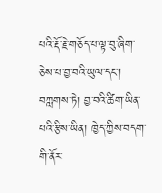པའི་རྡོ་རྗེ་གཅོད་པ་ལྟ་བུ་ཞིག་ཅེས་པ་བྱ་བའི་ཡུལ་དང་། བཀླགས་ཏེ། བྱ་བའི་ཚིག་ཡིན་པའི་རྩིས་ཡིན། ཁྱེད་ཀྱིས་བདག་གི་ནོར་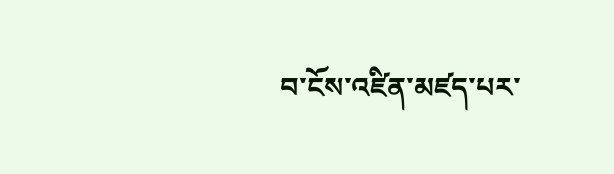བ་ངོས་འཛིན་མཛད་པར་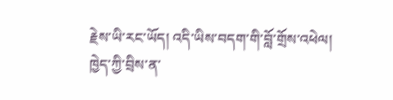རྗེས་ཡི་རང་ཡོད། འདི་ཡིས་བདག་གི་བློ་གྲོས་འཕེལ།
ཁྱེད་ཀྱི་བྲིས་ན་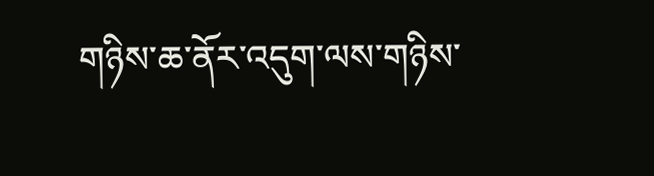གཉིས་ཆ་ནོར་འདུག་ལས་གཉིས་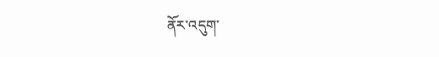ནོར་འདུག་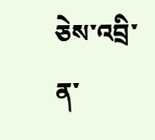ཅེས་འབྲི་ན་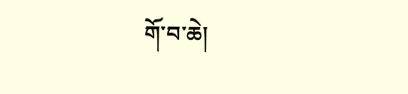གོ་བ་ཆེ།